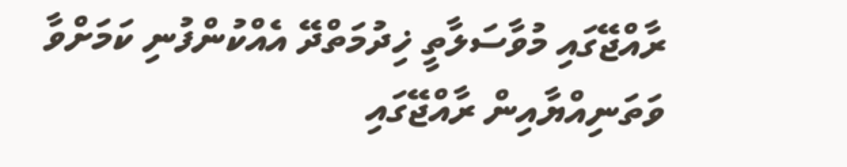ރާއްޖޭގައި މުވާސަލާތީ ޚިދުމަތްދޭ އެއްކުންފުނި ކަމަށްވާ ވަތަނިއްޔާއިން ރާއްޖޭގައި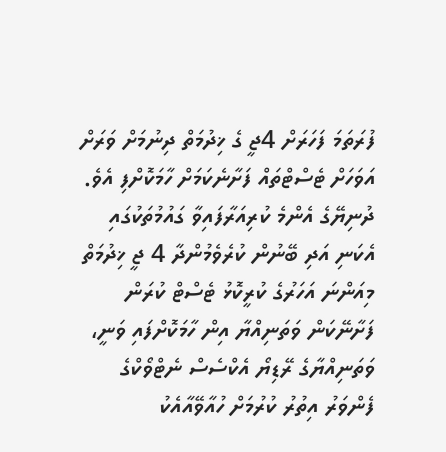ފުރަތަމަ ފަހަރަށް 4ޖީ ގެ ޚިދުމަތް ދިނުމަށް ވަރަށް އަވަހަށް ޓެސްޓްތައް ފަށާނެކަމަށް ހާމަކޮށްފި އެވެ.
ދުނިޔޭގެ އެންމެ ކުރިއަރާފައިވާ ގައުމުތަކުގައި އެކަނި އަދި ބޭނުން ކުރެވެމުންދާ 4 ޖީ ޚިދުމަތް މިއަންނަ އަހަރުގެ ކުރީކޮޅު ޓެސްޓް ކުރަން ފަށާނޭކަން ވަތަނިއްޔާ އިން ހާމަކޮށްފައި ވަނީ، ވަތަނިއްޔާގެ ރޭޑިޔޯ އެކްސެސް ނެޓްވޯކްގެ ފެންވަރު އިތުރު ކުރުމަށް ހުއާވޭއާއެކު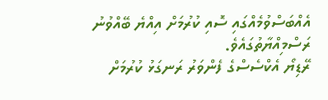އެއްބަސްވުމެއްގައި ސޮއި ކުރުމަށް އިއްޔެ ބޭއްވުނު ރަސްމިއްޔާތުގައެވެ.
ރޭޑިޔޯ އެކްސެސްގެ ފެންވަރު ރަނގަޅު ކުރުމަށް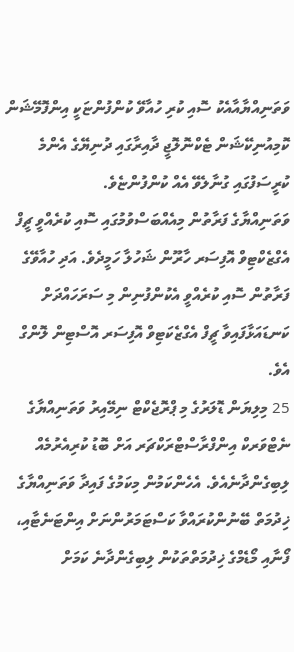ވަތަނިއްޔާއާއެކު ސޮއި ކުރި ހުއާވޭ ކުންފުންޏަކީ އިންފޮމޭޝަން ކޮމިއުނިކޭޝަން ޓެކްނޮލޮޖީ ދާއިރާގައި ދުނިޔޭގެ އެންމެ ކުރީސަފުގައި ގުނާލެވޭ އެއް ކުންފުންޏެވެ.
ވަތަނިއްޔާގެ ފަރާތުން މިއެއްބަސްވުމުގައި ސޮއި ކުރެއްވީ ޗީފް އެގްޒެކްޓިވް އޮފިސަރ ހާރޫން ޝަހުލާ ހަމީދެވެ. އަދި ހުއާވޭގެ ފަރާތުން ސޮއި ކުރެއްވީ އެކުންފުނިން މި ސަރަހައްދަށް ކަނޑައަޅާފައިވާ ޗީފް އެގްޒެކަޓިވް އޮފިސަރ އޮސްޓިން ލޮންގް އެވެ.
25 މިލިޔަން ޑޮލަރުގެ މި ޕްރޮޖެކްޓް ނިމޭއިރު ވަތަނިއްޔާގެ ނެޓްވަރކް އިންފްރާސްޓްރަކްޗަރ އަށް ބޮޑު ކުރިއެރުމެއް ލިބިގެންދާނެއެވެ. އެހެންކަމުން މިކަމުގެ ފައިދާ ވަތަނިއްޔާގެ ޚިދުމަތް ބޭނުންކުރައްވާ ކަސްޓަމަރުންނަށް އިންޓަނެޓާއި، ފޯނާއި މޯޑެމްގެ ޚިދުމަތްތަކުން ލިބިގެންދާނެ ކަމަށް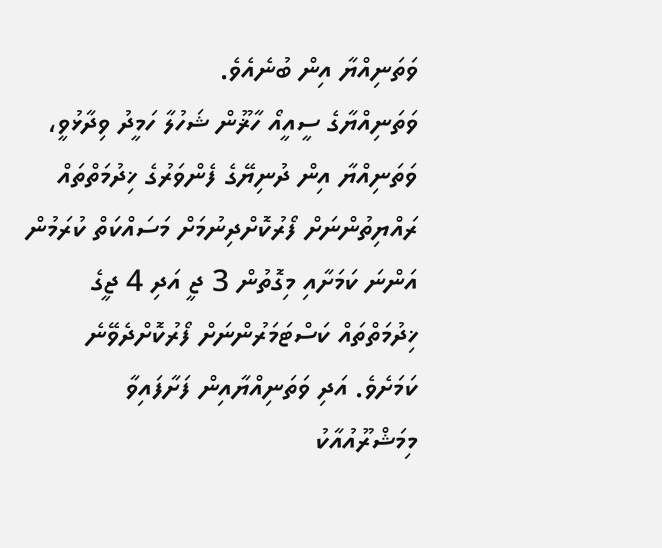ވަތަނިއްޔާ އިން ބުނެއެވެ.
ވަތަނިއްޔާގެ ސީއީއޯ ހާޜޫން ޝަހުލާ ހަމީދު ވިދާޅުވީ، ވަތަނިއްޔާ އިން ދުނިޔޭގެ ފެންވަރުގެ ޚިދުމަތްތައް ރައްޔިތުންނަށް ފޯރުކޮށްދިނުމަށް މަސައްކަތް ކުރަމުން އަންނަ ކަމަށާއި މިގޮތުން 3 ޖީ އަދި 4 ޖީގެ ޚިދުމަތްތައް ކަސްޓަމަރުންނަށް ފޯރުކޮށްދެވޭނެ ކަމަށެވެ. އަދި ވަތަނިއްޔާއިން ފަށާފައިވާ މިމަޝްރޫއުއާކު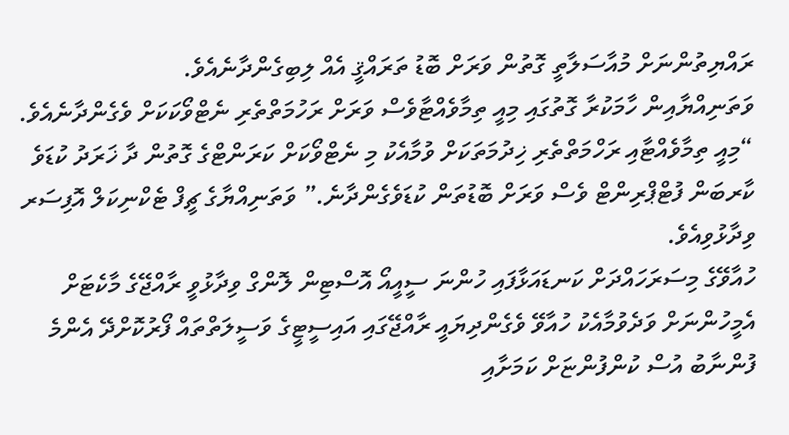ރައްޔިތުންނަށް މުއާސަލާތީ ގޮތުން ވަރަށް ބޮޑު ތަރައްޤީ އެއް ލިބިގެންދާނެއެވެ.
ވަތަނިއްޔާއިން ހާމަކުރާ ގޮތުގައި މިއީ ތިމާވެއްޓާވެސް ވަރަށް ރަހުމަތްތެރި ނެޓްވޯކަކަށް ވެގެންދާނެއެވެ.
“މިއީ ތިމާވެއްޓާއި ރަހްމަތްތެރި ޚިދުމަތަކަށް ވުމާއެކު މި ނެޓްވޯކަށް ކަރަންޓްގެ ގޮތުން ދާ ޚަރަދު ކުޑަވެ ކާރބަން ފުޓްޕްރިންޓް ވެސް ވަރަށް ބޮޑުތަން ކުޑަވެގެންދާނެ.” ވަތަނިއްޔާގެ ޗީފް ޓެކްނިކަލް އޮފިސަރ ވިދާޅުވިއެވެ.
ހުއާވޭގެ މިސަރަހައްދަށް ކަނޑައަޅާފައި ހުންނަ ސީއީއޯ އޮސްޓިން ލޮންގް ވިދާޅުވީ ރާއްޖޭގެ މާކެޓަށް އެމީހުންނަށް ވަދެވުމާއެކު ހުއާވޭ ވެގެންދިޔައީ ރާއްޖޭގައި އައިސީޓީގެ ވަސީލަތްތައް ފޯރުކޮށްދޭ އެންމެ ފުންނާބު އުސް ކުންފުންޏަށް ކަމަށާއި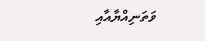ވަތަނިއްޔާއާއި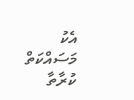އެކު މަސައްކަތް ކުރާތާ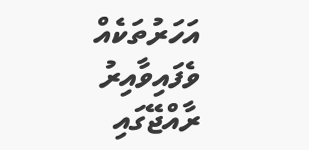އަހަރުތަކެއް ވެފައިވާއިރު ރާއްޖޭގައި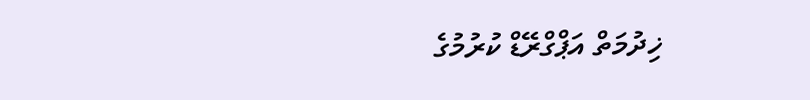ޚިދުމަތް އަޕްގްރޭޑް ކުރުމުގެ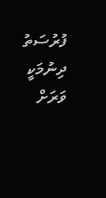ފުރުސަތު ދިނުމަކީ ވަރަށް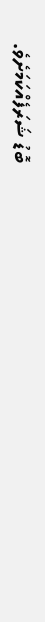ބޮޑު ޝަރަފެއްކަމަށެވެ.